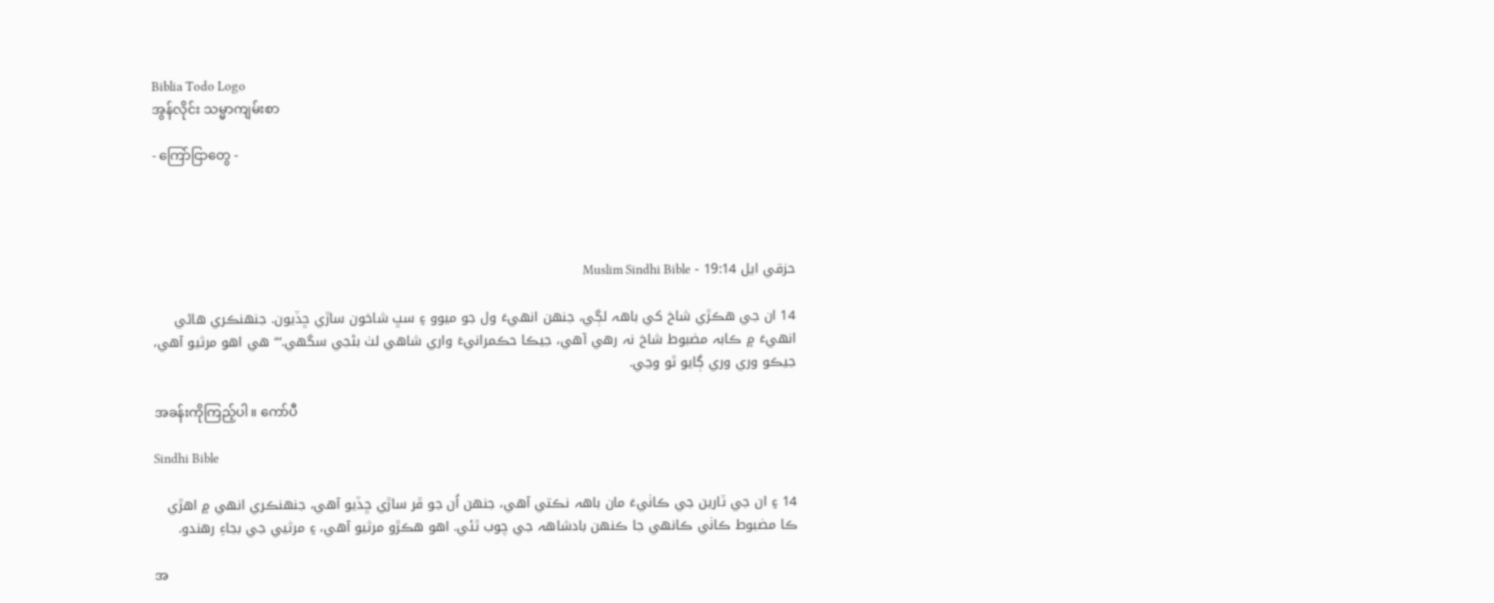Biblia Todo Logo
အွန်လိုင်း သမ္မာကျမ်းစာ

- ကြော်ငြာတွေ -




حزقي ايل 19:14 - Muslim Sindhi Bible

14 ان جي هڪڙي شاخ کي باهہ لڳي، جنهن انهيءَ ول جو ميوو ۽ سڀ شاخون ساڙي ڇڏيون. جنهنڪري هاڻي انهيءَ ۾ ڪابہ مضبوط شاخ نہ رهي آهي، جيڪا حڪمرانيءَ واري شاهي لٺ بڻجي سگھي.‘“ هي اهو مرثيو آهي، جيڪو وري وري ڳايو ٿو وڃي.

အခန်းကိုကြည့်ပါ။ ကော်ပီ

Sindhi Bible

14 ۽ ان جي ٽارين جي ڪاٺيءَ مان باهہ نڪتي آهي، جنهن اُن جو ڦر ساڙي ڇڏيو آهي، جنهنڪري انهي ۾ اهڙي ڪا مضبوط ڪاٺي ڪانهي جا ڪنهن بادشاهہ جي چوب ٿئي. اهو هڪڙو مرثيو آهي، ۽ مرثيي جي بجاءِ رهندو.

အ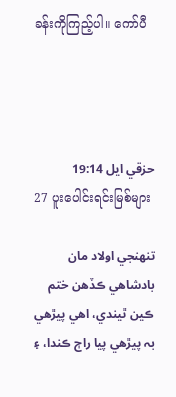ခန်းကိုကြည့်ပါ။ ကော်ပီ




حزقي ايل 19:14
27 ပူးပေါင်းရင်းမြစ်များ

تنهنجي اولاد مان بادشاهي ڪڏهن ختم ڪين ٿيندي، اهي پيڙهي بہ پيڙهي پيا راڄ ڪندا، ۽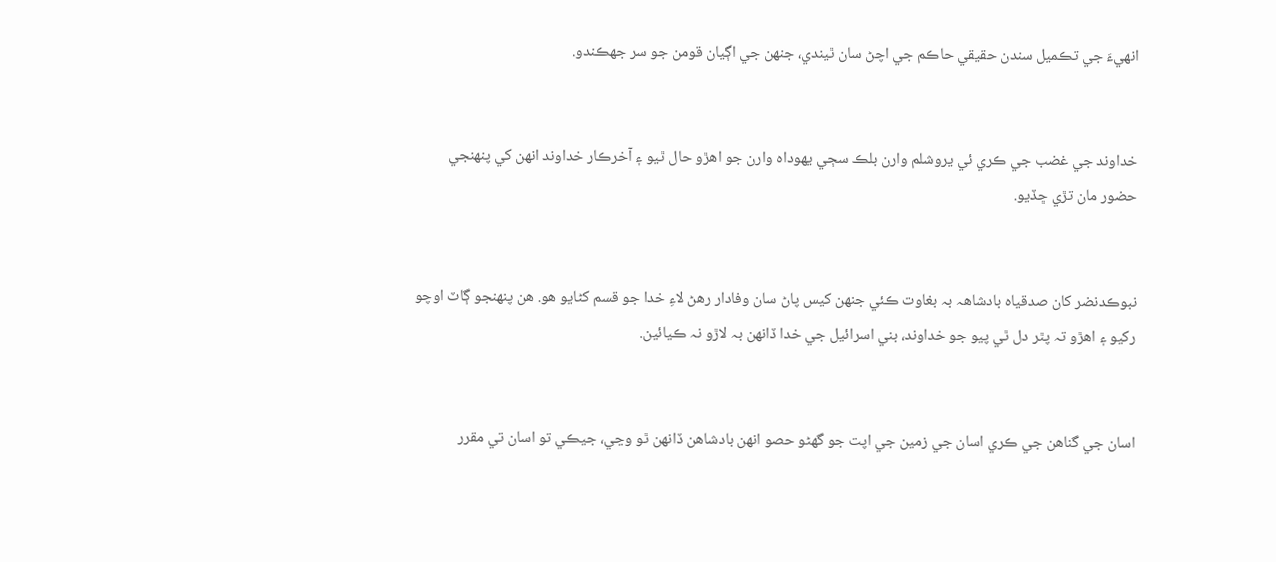انهيءَ جي تڪميل سندن حقيقي حاڪم جي اچڻ سان ٿيندي، جنهن جي اڳيان قومن جو سر جھڪندو.


خداوند جي غضب جي ڪري ئي يروشلم وارن بلڪ سڄي يهوداہ وارن جو اهڙو حال ٿيو ۽ آخرڪار خداوند انهن کي پنهنجي حضور مان تڙي ڇڏيو.


نبوڪدنضر کان صدقياہ بادشاهہ بہ بغاوت ڪئي جنهن کيس پاڻ سان وفادار رهڻ لاءِ خدا جو قسم کڻايو هو. هن پنهنجو ڳاٽ اوچو رکيو ۽ اهڙو تہ پٿر دل ٿي پيو جو خداوند، بني اسرائيل جي خدا ڏانهن بہ لاڙو نہ ڪيائين.


اسان جي گناهن جي ڪري اسان جي زمين جي اپت جو گھڻو حصو انهن بادشاهن ڏانهن ٿو وڃي، جيڪي تو اسان تي مقرر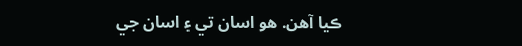ڪيا آهن. هو اسان تي ۽ اسان جي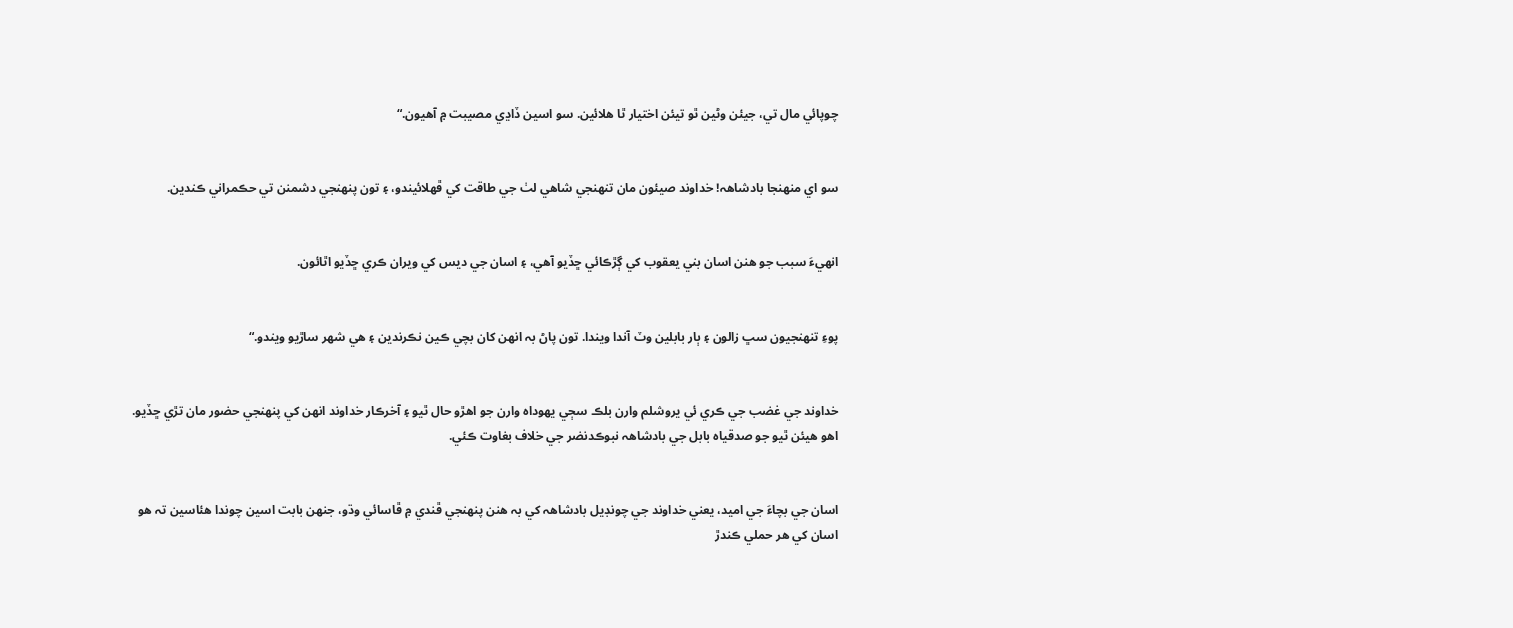چوپائي مال تي، جيئن وڻين ٿو تيئن اختيار ٿا هلائين. سو اسين ڏاڍي مصيبت ۾ آهيون.“


سو اي منهنجا بادشاهہ! خداوند صيئون مان تنهنجي شاهي لٺ جي طاقت کي ڦهلائيندو، ۽ تون پنهنجي دشمنن تي حڪمراني ڪندين.


انهيءَ سبب جو هنن اسان بني يعقوب کي ڳڙڪائي ڇڏيو آهي، ۽ اسان جي ديس کي ويران ڪري ڇڏيو اٿائون.


پوءِ تنهنجيون سڀ زالون ۽ ٻار بابلين وٽ آندا ويندا. تون پاڻ بہ انهن کان بچي ڪين نڪرندين ۽ هي شهر ساڙيو ويندو.“


خداوند جي غضب جي ڪري ئي يروشلم وارن بلڪ سڄي يهوداہ وارن جو اهڙو حال ٿيو ۽ آخرڪار خداوند انهن کي پنهنجي حضور مان تڙي ڇڏيو. اهو هيئن ٿيو جو صدقياہ بابل جي بادشاهہ نبوڪدنضر جي خلاف بغاوت ڪئي.


اسان جي بچاءَ جي اميد، يعني خداوند جي چونڊيل بادشاهہ کي بہ هنن پنهنجي ڦندي ۾ ڦاسائي وڌو، جنهن بابت اسين چوندا هئاسين تہ هو اسان کي هر حملي ڪندڙ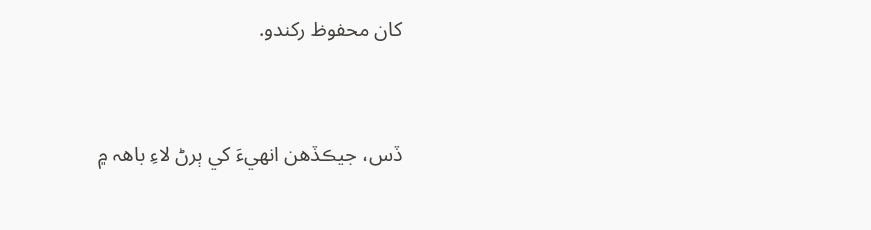کان محفوظ رکندو.


ڏس، جيڪڏهن انهيءَ کي ٻرڻ لاءِ باهہ ۾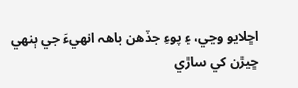اڇلايو وڃي، ۽ پوءِ جڏهن باهہ انهيءَ جي ٻنهي ڇيڙن کي ساڙي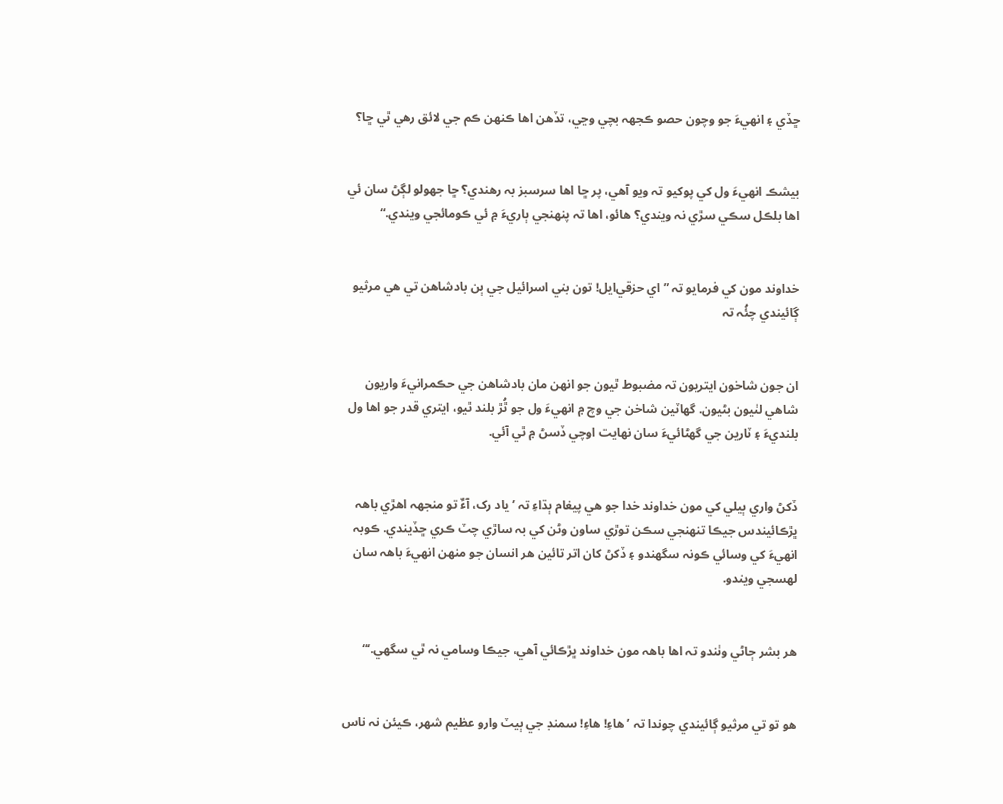ڇڏي ۽ انهيءَ جو وچون حصو ڪجھہ بچي وڃي، تڏهن اها ڪنهن ڪم جي لائق رهي ٿي ڇا؟


بيشڪ انهيءَ ول کي پوکيو تہ ويو آهي، پر ڇا اها سرسبز بہ رهندي؟ ڇا جھولو لڳڻ سان ئي اها بلڪل سڪي سڙي نہ ويندي؟ هائو، اها تہ پنهنجي ٻاريءَ ۾ ئي ڪومائجي ويندي.“


خداوند مون کي فرمايو تہ ”اي حزقي‌ايل! تون بني اسرائيل جي ٻن بادشاهن تي هي مرثيو ڳائيندي چئُہ تہ


ان جون شاخون ايتريون تہ مضبوط ٿيون جو انهن مان بادشاهن جي حڪمرانيءَ واريون شاهي لٺيون بڻيون. گھاٽين شاخن جي وچ ۾ انهيءَ ول جو ٿُڙ بلند ٿيو، ايتري قدر جو اها ول بلنديءَ ۽ ٽارين جي گھڻائيءَ سان نهايت اوچي ڏسڻ ۾ ٿي آئي.


ڏکڻ واري ٻيلي کي مون خداوند خدا جو هي پيغام ٻڌاءِ تہ ’ياد رک، آءٌ تو منجھہ اهڙي باهہ ڀڙڪائيندس جيڪا تنهنجي سڪن توڙي ساون وڻن کي بہ ساڙي چٽ ڪري ڇڏيندي. ڪوبہ انهيءَ کي وسائي ڪونہ سگھندو ۽ ڏکڻ کان اتر تائين هر انسان جو منهن انهيءَ باهہ سان لهسجي ويندو.


هر بشر ڄاڻي وٺندو تہ اها باهہ مون خداوند ڀڙڪائي آهي، جيڪا وسامي نہ ٿي سگھي.‘“


هو تو تي مرثيو ڳائيندي چوندا تہ ’هاءِ! هاءِ! سمنڊ جي ٻيٽ وارو عظيم شهر، ڪيئن نہ ناس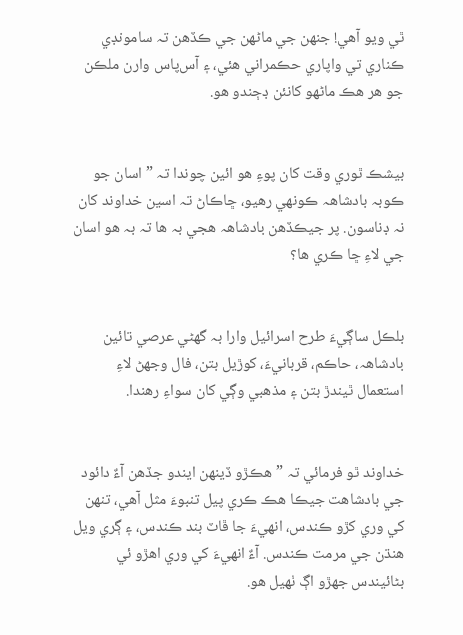ٿي ويو آهي! جنهن جي ماڻهن جي ڪڏهن تہ سامونڊي ڪناري تي واپاري حڪمراني هئي، ۽ آس‌پاس وارن ملڪن جو هر هڪ ماڻهو کانئن ڊڄندو هو.


بيشڪ ٿوري وقت کان پوءِ هو ائين چوندا تہ ”اسان جو ڪوبہ بادشاهہ ڪونهي رهيو، ڇاڪاڻ تہ اسين خداوند کان نہ ڊناسون. پر جيڪڏهن بادشاهہ هجي بہ ها تہ بہ هو اسان جي لاءِ ڇا ڪري ها؟


بلڪل ساڳيءَ طرح اسرائيل وارا بہ گھڻي عرصي تائين بادشاهہ، حاڪم، قربانيءَ، کوڙيل بتن، فال وجھڻ لاءِ استعمال ٿيندڙ بتن ۽ مذهبي وڳي کان سواءِ رهندا.


خداوند ٿو فرمائي تہ ”هڪڙو ڏينهن ايندو جڏهن آءٌ دائود جي بادشاهت جيڪا هڪ ڪري پيل تنبوءَ مثل آهي، تنهن کي وري کڙو ڪندس، انهيءَ جا ڦاٽ بند ڪندس، ۽ ڳري ويل هنڌن جي مرمت ڪندس. آءٌ انهيءَ کي وري اهڙو ئي بڻائيندس جهڙو اڳ ٺهيل هو.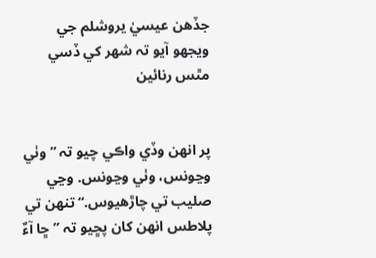جڏهن عيسيٰ يروشلم جي ويجھو آيو تہ شهر کي ڏسي مٿس رنائين


پر انهن وڏي واڪي چيو تہ ”وٺي وڃونس، وٺي وڃونس. وڃي صليب تي چاڙهيوس.“ تنهن تي پلاطس انهن کان پڇيو تہ ”ڇا آءٌ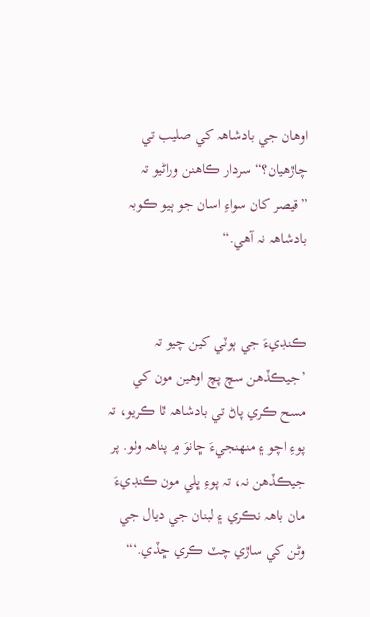اوهان جي بادشاهہ کي صليب تي چاڙهيان؟“ سردار ڪاهنن وراڻيو تہ ”قيصر کان سواءِ اسان جو ٻيو ڪوبہ بادشاهہ نہ آهي.“


ڪنڊيءَ جي ٻوٽي کين چيو تہ ’جيڪڏهن سچ پچ اوهين مون کي مسح ڪري پاڻ تي بادشاهہ ٿا ڪريو، تہ پوءِ اچو ۽ منهنجيءَ ڇانوَ ۾ پناهہ وٺو. پر جيڪڏهن نہ، تہ پوءِ ڀلي مون ڪنڊيءَ مان باهہ نڪري ۽ لبنان جي ديال جي وڻن کي ساڙي چٽ ڪري ڇڏي.‘“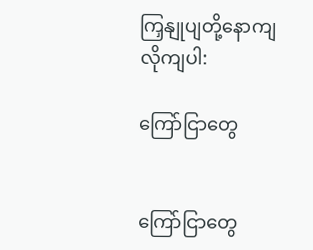ကြှနျုပျတို့နောကျလိုကျပါ:

ကြော်ငြာတွေ


ကြော်ငြာတွေ